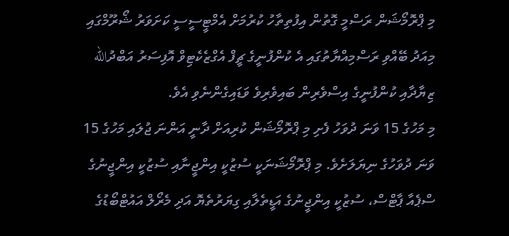މި ޕްރޮމޯޝަން ރަސްމީ ގޮތުން އިފުތިތާހު ކުރުމަށް އެމްޓީސީސީ ކަށަވަރު ޝޯރޫމްގައި މިއަދު ބޭއްވި ރަސްމިއްޔާތުގައި އެ ކުންފުނީގެ ޗީފް އެގްޒެކެޓިވް އޮފިސަރު އަބްދުالله ޒިޔާދާއި ކުންފުނީގެ އިސްވެރިން ބައިވެރިވެ ވަޑައިގެންނެވި އެވެ.
މި މަހުގެ 15 ވަނަ ދުވަހު ފެށި މި ޕްރޮމޯޝަން ކުރިއަށް ދާނީ އަންނަ ޖުލައި މަހުގެ 15 ވަނަ ދުވަހުގެ ނިޔަލަށެވެ. މި ޕްރޮމޯޝަނަކީ ސުޒުކީ އިންޖީނާއި ސުޒުކީ އިންޖީނުގެ ސްޕެއާ ޕާޓްސް، ސުޒުކީ އިންޖީނުގެ އަޑީތެލާއި ގިޔަރުތެޔޮ އަދި މެރޯލް އައުޓްބޯޑުގެ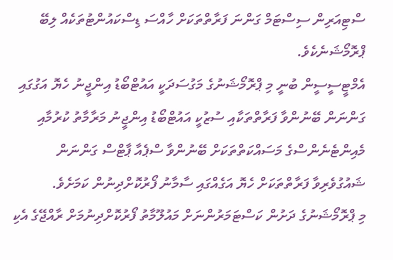ސްޓިއަރިން ސިސްޓަމް ގަންނަ ފަރާތްތަކަށް ހާއްސަ ޑިސްކައުންޓުތަކެއް ލިބޭ ޕްރޮމޯޝަނެކެވެ.
އެމްޓީސީސީން ބުނީ މި ޕްރޮމޯޝަނުގެ މަގުސަދަކީ އައުޓްބޯޑު އިންޖީނު ހެޔޮ އަގުގައި ގަންނަން ބޭނުންވާ ފަރާތްތަކާއި ސުޒުކީ އައުޓްބޯޑު އިންޖީނު މަރާމާތު ކުރުމާއި މެއިންޓެނެންސްގެ މަސައްކަތްތަކަށް ބޭނުންވާ ސްޕެއާ ޕާޓްސް ގަންނަން ޝައުގުވެރިވާ ފަރާތްތަކަށް ހެޔޮ އަގެއްގައި ސާމާނު ފޯރުކޮށްދިނުން ކަމަށެވެ.
މި ޕްރޮމޯޝަނުގެ ދަށުން ކަސްޓަމަރުންނަށް މައުލޫމާތު ފޯރުކޮށްދިނުމަށް ރާއްޖޭގެ އެކި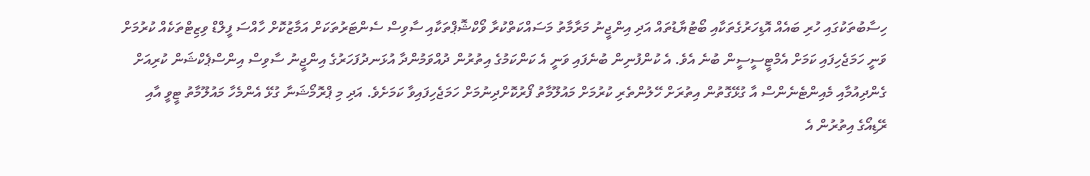ހިސާބުތަކުގައި ހުރި ބައެއް އޮޑިހަރުގެތަކާއި ބޯޓުޔާޑުތައް އަދި އިންޖީނު މަރާމާތު މަސައްކަތްކުރާ ވޯކްޝޮޕްތަކާއި ސާވިސް ސެންޓަރުތަކަށް އަމާޒުކޮށް ހާއްސަ ފީލްޑް ވިޒިޓްތަކެއް ކުރުމަށް ވަނީ ހަމަޖެހިފައި ކަމަށް އެމްޓީސީސީން ބުނެ އެވެ. އެ ކުންފުނިން ބުނެފައި ވަނީ އެ ކަންކަމުގެ އިތުރުން ދުއްވަމުންދާ އުޅަނދުފަހަރުގެ އިންޖީނު ސާވިސް އިންސްޕެކްޝަން ކުރިއަށް ގެންދިއުމާއި މެއިންޓެނެންސް އާ ގުޅޭގޮތުން އިތުރަށް ހޭލުންތެރި ކުރުމަށް މައުލޫމާތު ފޯރުކޮށްދިނުމަށް ހަމަޖެހިފައިވާ ކަމަށެވެ. އަދި މި ޕްރޮމޯޝަނާ ގުޅޭ އެންމެހާ މައުލޫމާތު ޓީވީ އާއި ރޭޑިއޯގެ އިތުރުން އެ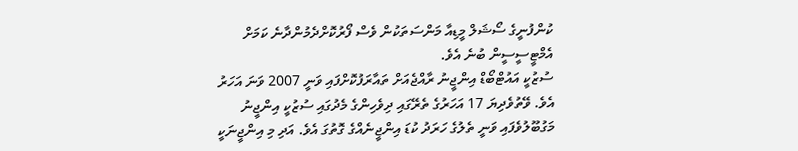ކުންފުނީގެ ސޯޝަލް މީޑިއާ މަންސަތަކުން ވެސް ފޯރުކޮށްދެމުންދާނެ ކަމަށް އެމްޓީސީސީން ބުނެ އެވެ.
ސުޒުކީ އައުޓްބޯޑް އިންޖީނު ރާއްޖެއަށް ތައާރަފުކޮށްފައި ވަނީ 2007 ވަނަ އަހަރު އެވެ. ވޭތުވެދިޔަ 17 އަހަރުގެ ތެރޭގައި ދިވެހިންގެ މެދުގައި ސުޒުކީ އިންޖީނު މަގުބޫލުވެފައި ވަނީ ތެލުގެ ހަރަދު ކުޑަ އިންޖީނެއްގެ ގޮތުގަ އެވެ. އަދި މި އިންޖީނަކީ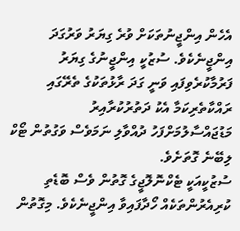އެހެން އިންޖީނުތަކަށް ވުރެ ގިޔަރު ވަރުގަދަ އިންޖީނެކެވެ. ސުޒުކީ އިންޖީނުގެ ގިޔަރު ފަރުމާކުރެވިފައި ވަނީ ގަދަ ރާޅުތަކުގެ ތެރޭގައި ރައްކާތެރިކަމާ އެކު ދަތުރުކުރާއިރު މަޑުޖައްސާލުމަށްފަހު ދުއްވާލި ނަމަވެސް ވަގުތުން ޓޯކް ލިބޭނެ ގޮތަށެވެ.
ސުޒުކީއަކީ ޓެކްނޮލޮޖީގެ ގޮތުން ވެސް ބޮޑެތި ކުރިއެރުންތަކެއް ހޯދާފައިވާ އިންޖީނެކެވެ. މިގޮތުން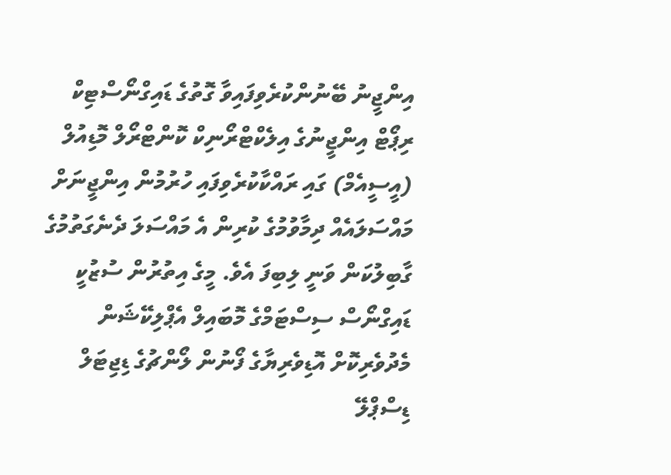އިންޖީނު ބޭނުންކުރެވިފައިވާ ގޮތުގެ ޑައިގްނޯސްޓިކް ރިޕޯޓް އިންޖީނުގެ އިލެކްޓްރޯނިކް ކޮންޓްރޯލް މޮޑިއުލް (އީސީއެމް) ގައި ރައްކާކުރެވިފައި ހުރުމުން އިންޖީނަށް މައްސަލައެއް ދިމާވުމުގެ ކުރިން އެ މައްސަލަ ދެނެގަތުމުގެ ގާބިލުކަން ވަނީ ލިބިފަ އެވެ. މީގެ އިތުރުން ސުޒުކީ ޑައިގްނޯސް ސިސްޓަމްގެ މޮބައިލް އެޕްލިކޭޝަން މެދުވެރިކޮށް އޮޑިވެރިޔާގެ ފޯނުން ލޯންޗުގެ ޑިޖިޓަލް ޑިސްޕްލޭ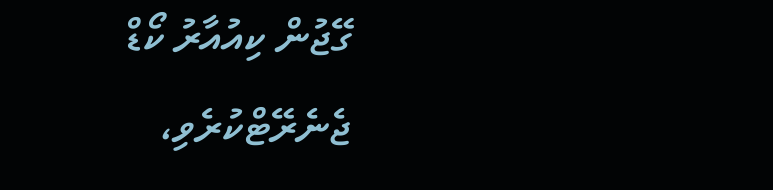ގޭޖުން ކިއުއާރު ކޯޑް ޖެނެރޭޓްކުރެވި،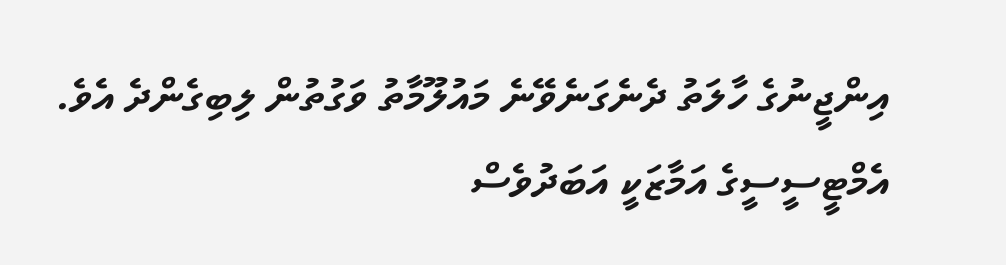އިންޖީނުގެ ހާލަތު ދެނެގަނެވޭނެ މައުލޫމާތު ވަގުތުން ލިބިގެންދެ އެވެ.
އެމްޓީސީސީގެ އަމާޒަކީ އަބަދުވެސް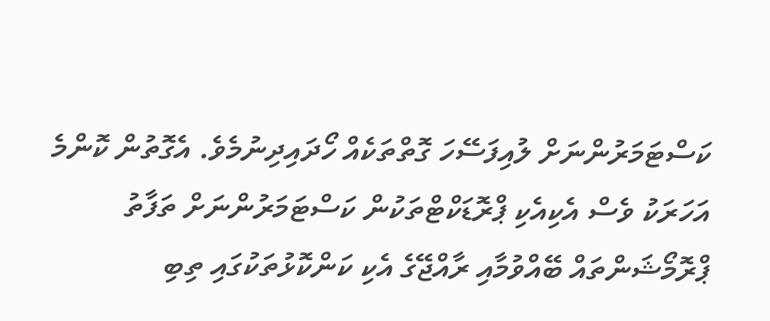ކަސްޓަމަރުންނަށް ލުއިފަސޭހަ ގޮތްތަކެއް ހޯދައިދިނުމެވެ. އެގޮތުން ކޮންމެ އަހަރަކު ވެސް އެކިއެކި ޕްރޮޑަކްޓްތަކުން ކަސްޓަމަރުންނަށް ތަފާތު ޕްރޮމޯޝަންތައް ބޭއްވުމާއި ރާއްޖޭގެ އެކި ކަންކޮޅުތަކުގައި ތިބި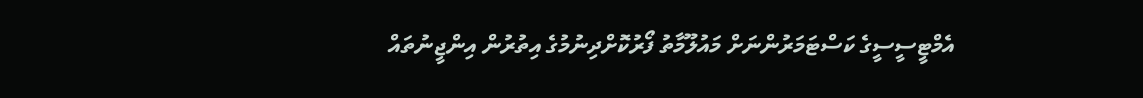އެމްޓީސީސީގެ ކަސްޓަމަރުންނަށް މައުލޫމާތު ފޯރުކޮށްދިނުމުގެ އިތުރުން އިންޖީނުތައް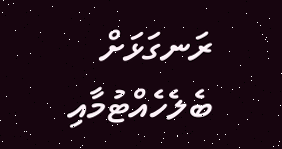ރަނގަޅަށް ބެލެހެއްޓުމާއި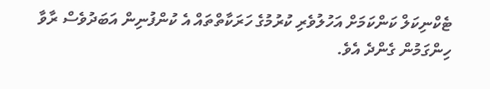ޓެކްނިކަލް ކަންކަމަށް އަހުލުވެރި ކުރުމުގެ ހަރަކާތްތައް އެ ކުންފުނިން އަބަދުވެސް ރާވާ ހިންގަމުން ގެންދެ އެވެ.